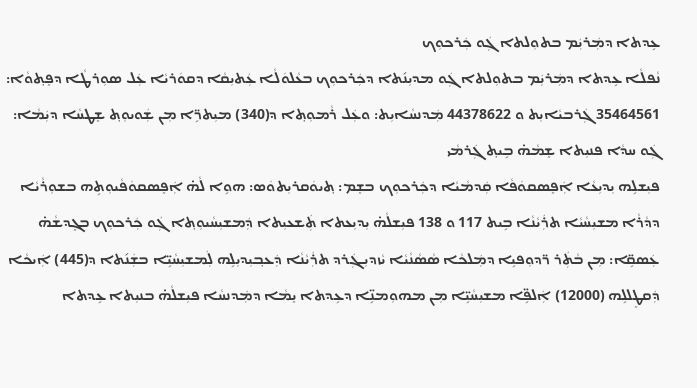ܥܹܕܬܐ ܕܡܲܪܝܲܡ ܒܬܘܼܠܬܐ ܓܲܘ ܟܲܪܟܘܼܟ
ܢܵܦܠܵܐ ܥܹܕܬܐ ܕܡܲܪܝܲܡ ܒܬܘܼܠܬܐ ܓܲܘ ܡܕܝܼܢ݇ܬܐ ܕܟܲܪܟܘܼܟ ܒܥܵܠܘܿܠܵܐ ܥܲܬܝܼܩܵܐ ܕܩܘܿܪܝܵܐ ܥܲܠ ܣܘܼܪܛܵܐ ܕܦܸܬ݂ܘܵܐ: 35464561 ܓܲܪܒܝܵܐܝܼܬ ܘ 44378622 ܡܲܕܢܚܵܐܝܼܬ: ܘܥܲܠ ܪܵܡܘܼܬ݂ܐ ܕ(340) ܡܝܼܬܪܹ̈ܐ ܡܼܢ ܫܲܘܝܘܼܬ݂ ܫܸܛܚܵܐ ܕܝܲܡܵܐ: ܓܲܘ ܚܕܵܐ ܦܢܝܼܬܐ ܫܸܡܵܗ̇ ܒܹܝܬ݂ ܓܲܪܡܵܝ
ܦܝܼܫܠܹܗ ܝܼܕܝܼܥܵܐ ܐܲܦܸܣܩܘܿܦܵܐ ܩܲܕܡܵܝܵܐ ܕܟܲܪܟܘܼܟ ܒܫܸܡ: ܬ݂ܝܘܿܩܪܝܼܬܘܿܣ: ܗܘܹܐ ܠܵܗ̇ ܐܲܦܸܣܩܘܿܦܵܝܘܼܬܹܗ ܒܫܘܼܪܵܝܵܐ ܕܕܵܪܵܐ ܡܫܝܼܚܵܝܵܐ ܬܪܲܝܵܢܵܐ ܒܹܝܬ 117 ܘ 138 ܦܝܼܫܠܵܗ̇ ܝܼܕܝܼܥܬܐ ܬܲܫܥܝܼܬܐ ܕܲܡܫܝܼܚܵܝܘܼܬ݂ܐ ܓܲܘ ܟܲܪܟܘܼܟ ܒܓܸܕܫܵܗ̇ ܥܲܣܩܹ̈ܐ: ܡܼܢ ܒܵܬܲܪ ܪ̈ܕܘܼܦܝܹܐ ܕܡܲܠܟܵܐ ܣܵܣܵܢܵܝܵܐ ܝܵܙܕܝܼܓܲܪܕ ܬܪܲܝܵܢܵܐ ܕܲܥܒ݂ܝܼܕܝܼܠܹܗ ܠܲܡܫܝܼܚܵܝܹ̈ܐ ܒܫܲܢ݇ܬܐ ܕ(445) ܐܲܝܟܵܐ ܕܲܩܛܸܠܠܹܗ (12000) ܐܲܠܦܹ̈ܐ ܡܫܝܼܚܵܝܹ̈ܐ ܡܼܢ ܡܗܘܼܡܢܹ̈ܐ ܕܥܹܕܬܐ ܝܸܡܵܐ ܕܡܲܕܢܚܵܐ ܦܝܼܫܠܵܗ̇ ܒܢܝܼܬܐ ܥܹܕܬܐ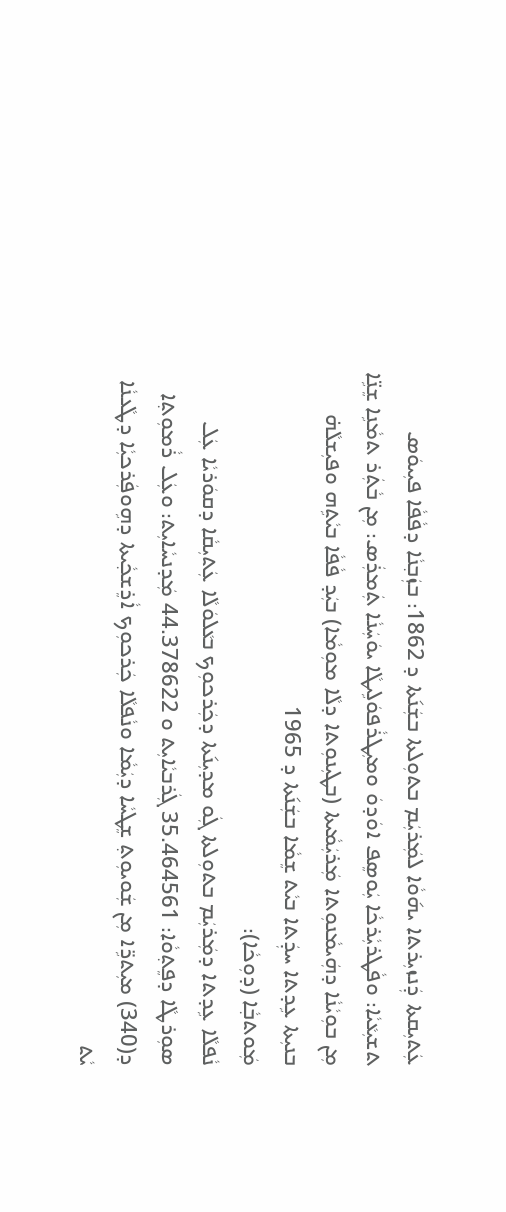ܥܲܬܝܼܩܬܐ ܕܲܢܙܝܼܪܬܐ ܝܗ݇ܘܵܐ ܠܡܲܪܝܲܡ ܒܬܘܼܠܬܐ ܒܫܲܢ݇ܬܐ ܕ 1862: ܒܙܲܒ݂ܢܵܐ ܕܦܵܦܵܐ ܦܝܼܝܘܿܣ ܬܫܝܼܥܵܝܵܐ: ܘܦܵܛܪܝܼܵܪܟܵܐ ܝܲܘܣܸܦ ܐܘܿܕܘܿ ܘܡܝܼܛܪܵܦܘܿܠܹܝܛܵܐ ܝܘܿܚܲܢܵܐ ܬܲܡܪܲܣ: ܡܼܢ ܒܵܬܲܪ ܬܡܵܢܹܐ ܫܸܢܹ̈ܐ ܡܼܢ ܒܘܼܝܵܢܵܐ ܕܗܲܝܡܵܢܘܼܬܐ ܡܲܪܝܲܡܵܝܬܐ (ܒܛܝܼܢܘܼܬܐ ܕܠܵܐ ܡܘܼܡܵܐ) ܒܝܲܕ ܦܵܦܵܐ ܒܝܵܬܹܗ ܘܦܝܼܫܠܵܗ̇ ܒܢܝܼܬܐ ܥܹܕܬܐ ܚܕܲܬܐ ܒܝܵܬ ܫܸܡܵܐ ܒܫܲܢ݇ܬܐ ܕ 1965
ܡܲܘܬܒ݂ܵܐ (ܕܘܼܟܵܐ):
ܢܵܦܠܵܐ ܥܹܕܬܐ ܕܡܲܪܝܲܡ ܒܬܘܼܠܬܐ ܓܲܘ ܡܕܝܼܢ݇ܬܐ ܕܟܲܪܟܘܼܟ ܒܥܵܠܘܿܠܵܐ ܥܲܬܝܼܩܵܐ ܕܩܘܿܪܝܵܐ ܥܲܠ ܣܘܼܪܛܵܐ ܕܦܸܬ݂ܘܵܐ: 35.464561 ܓܲܪܒܝܵܐܝܼܬ ܘ 44.378622 ܡܲܕܢܚܵܐܝܼܬ: ܘܥܲܠ ܪܵܡܘܼܬ݂ܐ ܕ(340) ܡܝܼܬܪܹ̈ܐ ܡܼܢ ܫܲܘܝܘܼܬ݂ ܫܸܛܚܵܐ ܕܝܲܡܵܐ ܘܢܵܦܠܵܐ ܟܲܪܟܘܼܟ ܐܵܪܸܫܟ݂ܵܝܬܐ ܕܗܹܘܦܲܪܟܝܼܵܐ ܕܛܵܥܢܵܐ ܝܵܬ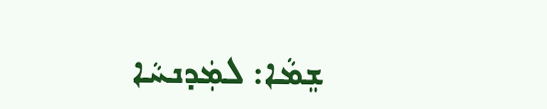ܫܸܡܵܐ: ܠܡܲܕܢܚܵܐ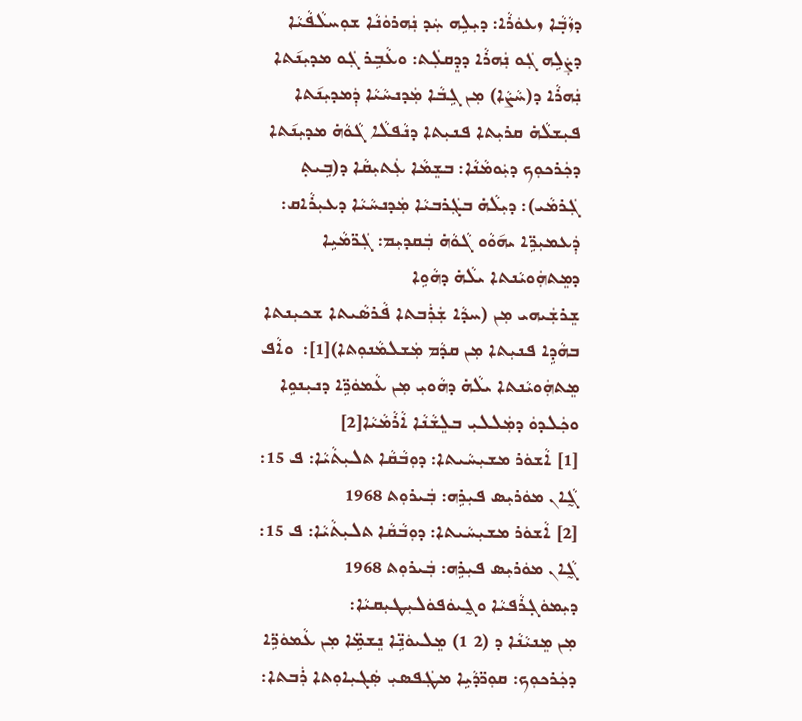ܕܙܵܒ݂ܵܐ ܙܥܘܿܪܵܐ: ܕܝܼܠܹܗ ܚܲܕ ܢܲܗܪܘܿܢܵܐ ܫܘܼܚܠܵܦܵܝܵܐ ܕܨܲܠܹܗ ܓܲܘ ܢܲܗܪܵܐ ܕܕܸܩܠܲܬ: ܘܥܵܒܹܪ ܓܲܘ ܡܕܝܼܢ݇ܬܐ ܢܲܗܪܵܐ ܕ(ܚܵܨܵܐ) ܡܼܢ ܓܹܒܵܐ ܡܲܕܢܚܵܝܵܐ ܕܲܡܕܝܼܢ݇ܬܐ ܦܝܼܫܠܵܗ̇ ܩܪܝܼܬܐ ܦܢܝܼܬܐ ܕܢܵܦܠܵܐ ܓܵܘܵܗ̇ ܡܕܝܼܢ݇ܬܐ ܕܟܲܪܟܘܼܟ ܕܝܲܘܡܵܢܵܐ: ܒܫܸܡܵܐ ܥܲܬܝܼܩܵܐ ܕ(ܒܹܝܬ݂ ܓܲܪܡܵܝ): ܕܝܼܠܵܗ̇ ܒܓܲܪܒܝܵܐ ܡܲܕܢܚܵܝܵܐ ܕܥܝܼܪܵܐܩ: ܕܲܥܡܝܼܪܹ̈ܐ ܝܗ݇ܘܵܘ ܓܵܘܵܗ̇ ܒܲܩܕܝܼܡ: ܓܲܪ̈ܡܵܝܹܐ ܕܡܸܬܗܲܘܝܵܢܬܐ ܝܠܵܗ̇ ܕܗܵܘܹܐ
ܫܸܪܫܲܝܗܝ ܡܼܢ (ܚܕܵܐ ܫܲܪܲܒܬܐ ܦܵܪܣܵܝܬܐ ܫܟܝܼܢܬܐ ܒܗܵܕܹܐ ܦܢܝܼܬܐ ܡܼܢ ܩܕܵܡ ܡܲܫܠܡܵܢܘܼܬܐ)[1]:  ܘܐܵܦ ܡܸܬܗܲܘܝܵܢܬܐ ܝܠܵܗ̇ ܕܗܵܘܝܼ ܡܼܢ ܥܵܡܘܿܪܹ̈ܐ ܕܢܝܼܢܘܹܐ ܘܟܲܠܕܘܿ ܕܡܲܠܠܝܼ ܒܠܸܫܵܢܵܐ ܐܵܪܵܡܵܝܵܐ[2]
[1] ܐܵܫܘܿܪ ܡܫܝܼܚܵܝܬܐ: ܕܘܼܒܵܩܵܐ ܬܠܝܼܬܵܝܵܐ: ܦ 15: ܓ̰ܵܐܢ ܡܘܿܪܝܼܣ ܦܝܼܪܹܗ: ܒܲܝܪܘܼܬ 1968
[2] ܐܵܫܘܿܪ ܡܫܝܼܚܵܝܬܐ: ܕܘܼܒܵܩܵܐ ܬܠܝܼܬܵܝܵܐ: ܦ 15: ܓ̰ܵܐܢ ܡܘܿܪܝܼܣ ܦܝܼܪܹܗ: ܒܲܝܪܘܼܬ 1968
ܕܝܼܡܘܿܓ݂ܪܵܦܝܵܐ ܘܓ̰ܝܘܿܦܘܿܠܝܼܛܝܼܩܝܵܐ:
ܡܼܢ ܡܸܢܝܵܢܵܐ ܕ (2 1) ܡܸܠܝܘܿܢܹ̈ܐ ܢܸܫܡܹ̈ܐ ܡܼܢ ܥܵܡܘܿܪܹ̈ܐ ܕܟܲܪܟܘܼܟ: ܩܘܼܪ̈ܕܵܝܹܐ ܡܛܲܦܣܝܼ ܣܲܓܝܼܐܘܼܬܐ ܪܲܒܬܐ: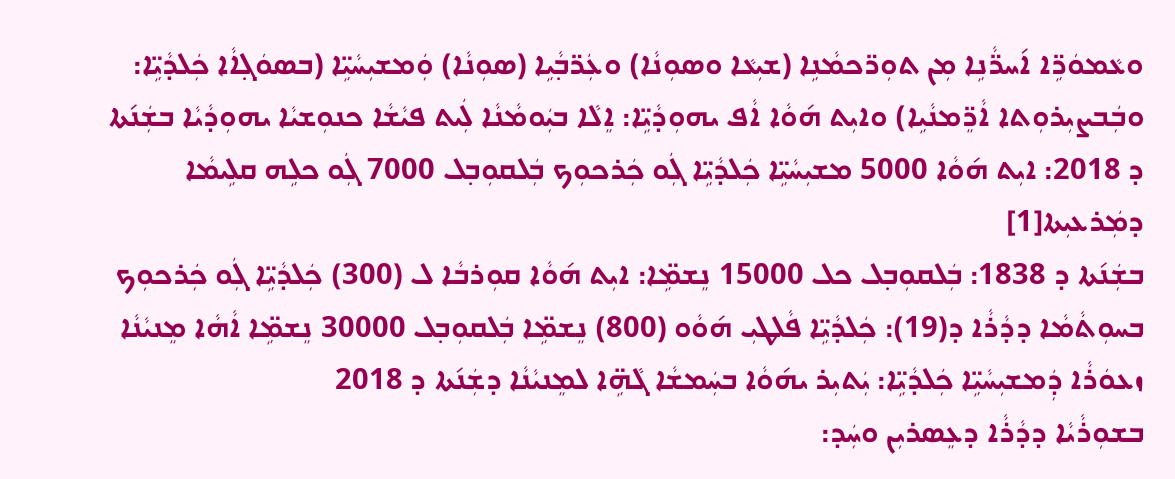ܘܥܵܡܘܿܪܹ̈ܐ ܐ݇ܚܪ̈ܵܢܹܐ ܡܼܢ ܬܘܼܪ̈ܟܡܵܢܹܐ (ܫܝܼܥܵܐ ܘܣܘܼܢܵܐ) ܘܥܲܪ̈ܒ݂ܵܝܹܐ (ܣܘܼܢܵܐ) ܘܲܡܫܝܼܚܵܝܹ̈ܐ (ܒܣܘܿܓ݂ܐܵܐ ܟܲܠܕܵܝܹ̈ܐ: ܘܒܲܒܨܝܼܪܘܼܬܐ ܐܵܪܸ̈ܡܢܵܝܹܐ) ܘܐܝܼܬ ܗ݇ܘܵܐ ܐܵܦ ܝܗܘܼܕܵܝܹ̈ܐ: ܐܸܠܵܐ ܒܝܲܘܡܵܢܵܐ ܠܲܝܬ ܦܝܵܫܵܐ ܟܢܘܼܫܝܵܐ ܝܗܘܼܕܵܝܵܐ ܒܫܲܢ݇ܬܐ ܕ 2018: ܐܝܼܬ ܗ݇ܘܵܐ 5000 ܡܫܝܼܚܵܝܹ̈ܐ ܟܲܠܕܵܝܹ̈ܐ ܓܲܘ ܟܲܪܟܘܼܟ ܒܲܠܩܘܼܒ݂ܠ 7000 ܓܲܘ ܟܠܹܗ ܩܠܹܝܡܵܐ ܕܡܲܪܥܝܼܬܐ[1]
ܒܫܲܢ݇ܬܐ ܕ 1838: ܒܲܠܩܘܼܒ݂ܠ ܟܠ 15000 ܢܸܫܡܹ̈ܐ: ܐܝܼܬ ܗ݇ܘܵܐ ܩܘܼܪܒܵܐ ܠ (300) ܟܲܠܕܵܝܹ̈ܐ ܓܲܘ ܟܲܪܟܘܼܟ ܒܚܘܼܬܵܡܵܐ ܕܕܵܪܵܐ ܕ(19): ܟܲܠܕܵܝܹ̈ܐ ܦܵܠܛܝܼ ܗ݇ܘܵܘ (800) ܢܸܫܡܹ̈ܐ ܒܲܠܩܘܼܒ݂ܠ 30000 ܢܸܫܡܹ̈ܐ ܐܵܗܵܐ ܡܸܢܝܵܢܵܐ ܙܥܘܿܪܵܐ ܕܲܡܫܝܼܚܵܝܹ̈ܐ ܟܲܠܕܵܝܹ̈ܐ: ܝܲܬܝܼܪ ܝܗ݇ܘܵܐ ܒܚܲܡܫܵܐ ܓܵܗܹ̈ܐ ܠܡܸܢܝܵܢܵܐ ܕܫܲܢ݇ܬܐ ܕ 2018
ܒܫܘܼܪܵܝܵܐ ܕܕܵܪܵܐ ܕܥܸܣܪܝܼܢ ܘܚܲܕ: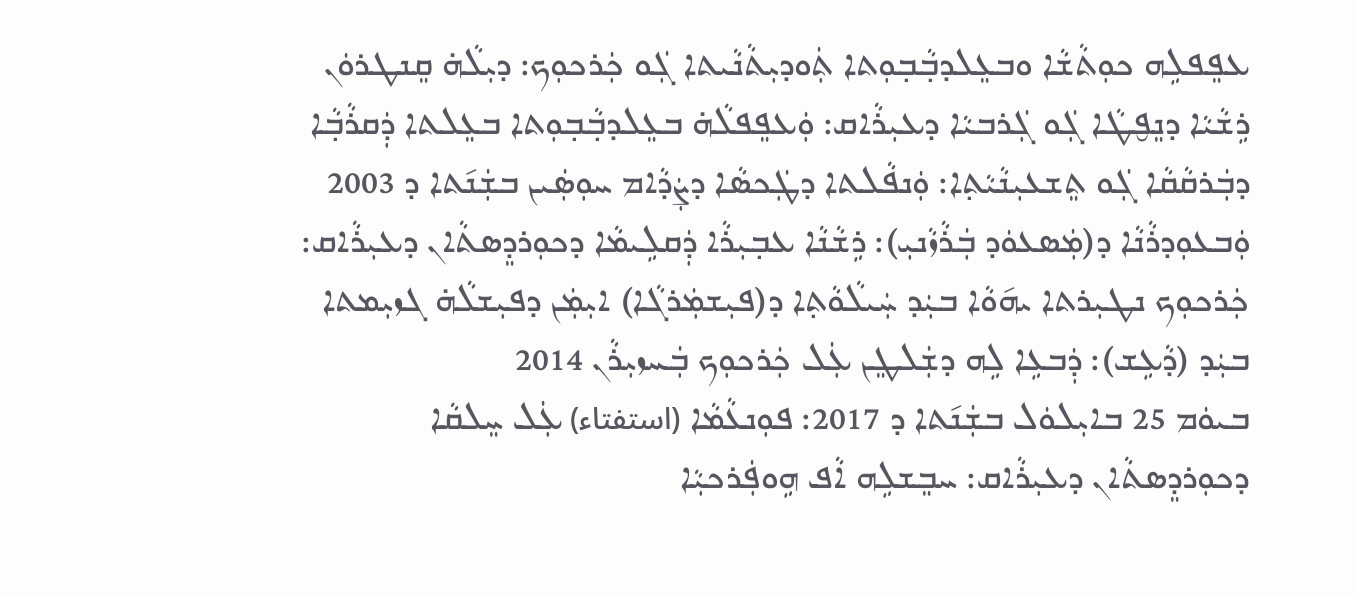ܥܦܸܦܠܹܗ ܟܘܼܬܵܫܵܐ ܘܒܥܸܠܕܒ݂ܵܒ݂ܘܼܬܐ ܬܲܘܕܝܼܬܵܢܵܝܬܐ ܓܲܘ ܟܲܪܟܘܼܟ: ܕܝܼܠܵܗ̇ ܩܸܢܛܪܘܿܢ ܪܹܫܵܝܵܐ ܕܢܸܦ̮ܛܵܐ ܓܲܘ ܓܲܪܒܝܵܐ ܕܥܝܼܪܵܐܩ: ܘܲܥܦܸܦܠܵܗ̇ ܒܥܸܠܕܒ݂ܵܒ݂ܘܼܬܐ ܒܥܸܠܬܐ ܕܲܩܪܵܒ݂ܵܐ ܕܒܲܪܩܵܩܵܐ ܓܲܘ ܬܸܫܥܝܼܢܵܝܵܬ݂ܐ: ܘܲܢܦܵܠܬܐ ܕܛܲܟܣܵܐ ܕܨܲܕܵܐܡ ܚܘܼܣܲܝܢ ܒܫܲܢ݇ܬܐ ܕ 2003 ܘܲܒܥܘܼܕܪܵܢܵܐ ܕ(ܡܲܣܥܘܿܕ ܒܲܪܵܙܵܢܝܼ): ܪܹܫܵܢܵܐ ܥܒ݂ܝܼܪܵܐ ܕܲܩܠܹܝܡܵܐ ܕܟܘܼܪܕܸܣܬܵܐܢ ܕܥܝܼܪܵܐܩ: ܟܲܪܟܘܼܟ ܢܛܝܼܪܬܐ ܝܗ݇ܘܵܐ ܒܝܲܕ ܚܲܝܠܵܘܵܬ݂ܐ ܕ(ܦܝܼܫܡܲܪܓܵܐ) ܐܝܼܡܲܢ ܕܦܝܼܫܠܵܗ̇ ܓܙܝܼܡܬܐ ܒܝܲܕ (ܕܵܥܹܫ): ܕܲܒܥܹܐ ܠܹܗ ܕܫܲܠܛܸܢ ܥܲܠ ܟܲܪܟܘܼܟ ܒܲܚܙܝܼܪܵܢ 2014
ܒܝܘܿܡ 25 ܒܐܝܼܠܘܿܠ ܒܫܲܢ݇ܬܐ ܕ 2017: ܦܘܼܢܥܵܡܵܐ (استفتاء) ܥܲܠ ܚܸܠܩܵܐ ܕܟܘܼܪܕܸܣܬܵܐܢ ܕܥܝܼܪܵܐܩ: ܚܒܸܫܠܹܗ ܐܵܦ ܗܹܘܦܲܪܟܝܼܵܐ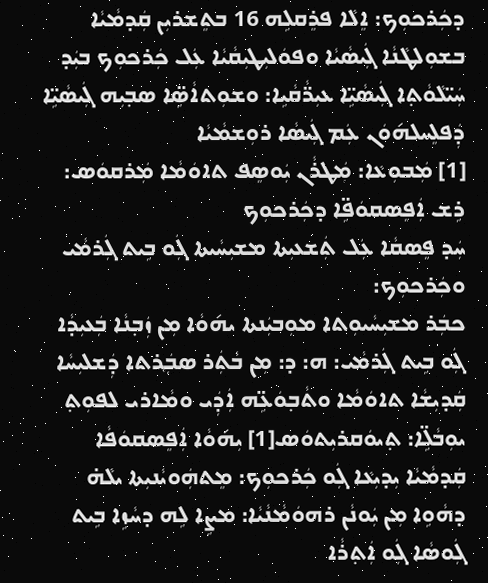ܕܟܲܪܟܘܼܟ: ܐܸܠܵܐ ܦܪܸܩܠܹܗ 16 ܒܬܸܫܪܝܼܢ ܩܲܕܡܵܝܵܐ ܒܫܘܼܠܛܵܢܵܐ ܓܲܝܣܵܝܵܐ ܘܦܘܿܠܝܼܛܝܼܩܵܝܵܐ ܥܲܠ ܟܲܪܟܘܼܟ ܒܝܲܕ ܚܲܝ̈ܠܵܘܵܬ݂ܐ ܓܲܝܣܵܝܹ̈ܐ ܥܝܼܪ̈ܵܩܵܝܹܐ: ܘܫܘܼܬܐܵܣܹ̈ܐ ܣܒ݂ܝܼܗ ܓܲܝܣܵܝܹ̈ܐ ܕܲܦܠܸܚܠܗ݇ܘܿܢ ܥܲܡ ܓܲܝܣܵܐ ܪܘܼܫܡܵܝܵܐ
[1] ܡܲܒܘܼܥܵܐ: ܡܲܛܪܵܢ ܝܲܘܣܸܦ ܬܐܘܿܡܵܐ ܡܲܪܩܘܿܣ: ܪܹܫ ܐܲܦܸܣܩܘܿܦܹ̈ܐ ܕܟܲܪܟܘܼܟ
ܚܲܕ ܦܸܣܩܵܐ ܥܲܠ ܬܲܫܥܝܼܬܐ ܡܫܝܼܚܵܝܬܐ ܓܲܘ ܒܹܝܬ ܓܲܪܡܵܝ ܘܟܲܪܟܘܼܟ:
ܟܒܲܪ ܡܫܝܼܚܵܝܘܼܬܐ ܡܘܼܒܝܲܢܬܐ ܝܗ݇ܘܵܐ ܡܼܢ ܙܲܒ݂ܢܵܐ ܒܲܥܝܼܕܵܐ ܓܲܘ ܒܹܝܬ ܓܲܪܡܵܝ: ܗ: ܕ: ܡܼܢ ܒܵܬܲܪ ܣܒ݂ܲܪܬܐ ܕܲܫܠܝܼܚܵܐ ܩܲܕܝܼܫܵܐ ܬܐܘܿܡܵܐ ܘܬܵܒ݂ܘܿܥܹ̈ܗ ܐܲܕܲܝ ܘܡܵܐܪܝ ܠܦܘܼܬ݂ ܝܘܼܒܵܠܹ̈ܐ: ܬ݂ܝܘܿܩܪܝܼܬܘܿܣ[1] ܝܼܗ݇ܘܵܐ ܐܲܦܸܣܩܘܿܦܵܐ ܩܲܕܡܵܝܵܐ ܝܼܕܝܼܥܵܐ ܓܲܘ ܟܲܪܟܘܼܟ: ܡܸܬܗܲܘܝܵܢܝܼܬܐ ܝܠܵܗ̇ ܕܗܵܘܹܐ ܡܼܢ ܝܲܘܢܵܢ ܪܗܘܿܡܵܢܵܝܵܐ: ܡܨܹܐ ܠܹܗ ܕܚܵܙܹܐ ܒܹܝܬ ܓܲܘܣܵܐ ܓܲܘ ܐܲܬ݂ܪܵܐ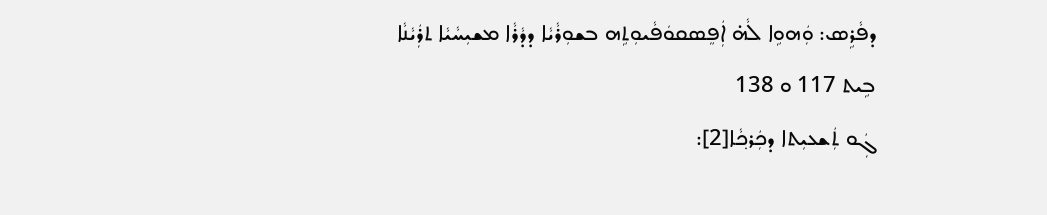ܕܦܵܪܹܣ: ܘܲܗܘܹܐ ܠܵܗ̇ ܐܲܦܸܣܩܘܿܦܵܝܘܼܬܹܗ ܒܫܘܼܪܵܝܵܐ ܕܕܵܪܵܐ ܡܫܝܼܚܵܝܵܐ ܬܪܲܝܵܢܵܐ ܒܹܝܬ 117 ܘ 138
ܓܲܘ ܬܲܫܥܝܼܬܐ ܕܟܲܪܟ݂ܵܐ[2]: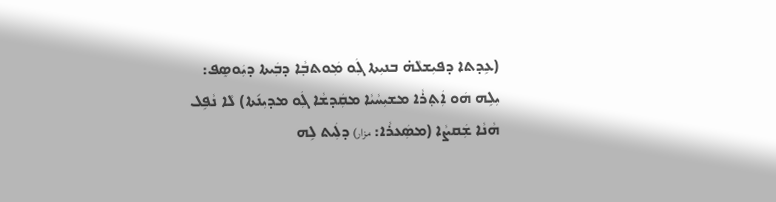(ܥܹܕܬܐ ܕܦܝܼܫܠܵܗ̇ ܒܢܝܼܬܐ ܓܲܘ ܡܲܘܬܒ݂ܵܐ ܕܒܲܝܬܐ ܕܝܲܘܣܸܦ: ܝܼܠܹܗ ܗܿܘ ܐܲܬ݂ܪܵܐ ܡܫܝܼܚܵܝܵܐ ܡܩܲܕܫܵܐ ܓܲܘ ܡܕܝܼܢ݇ܬܐ) ܠܵܐ ܢܵܦܹܠ ܗܵܢܵܐ ܫܲܩܨܵܐ (ܡܣܲܥܪܵܐ: مزار) ܕܠܲܝܬ ܠܹܗ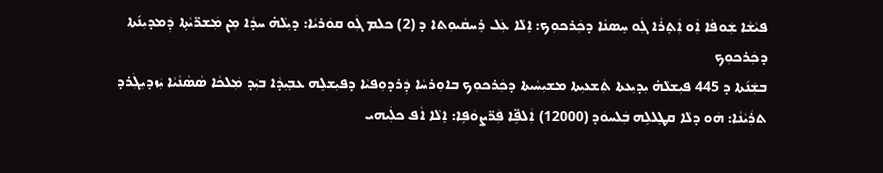ܦܝܵܫܵܐ ܫܲܘܦܵܐ ܐܲܘ ܐܲܬ݂ܪܵܐ ܓܲܘ ܚܸܣܢܵܐ ܕܟܲܪܟܘܼܟ: ܐܸܠܵܐ ܥܲܠ ܪܸܚܩܵܝܘܼܬܐ ܕ (2) ܟܠܡ ܓܲܘ ܩܘܿܪܝܵܐ: ܕܝܼܠܵܗ̇ ܚܕܵܐ ܡܼܢ ܡܲܫܪ̈ܝܵܬ݂ܐ ܕܲܡܕܝܼܢ݇ܬܐ ܕܟܲܪܟܘܼܟ
ܒܫܲܢ݇ܬܐ ܕ 445 ܦܝܼܫܠܵܗ̇ ܝܼܕܝܼܥܬܐ ܬܲܫܥܝܼܬܐ ܡܫܝܼܚܵܝܬܐ ܕܟܲܪܟܘܼܟ ܒܐܘܼܪܚܵܐ ܕܲܪܕܘܼܦܝܵܐ ܕܦܝܼܫܠܹܗ ܥܒ݂ܝܼܕܵܐ ܒܝܲܕ ܡܲܠܟܵܐ ܣܵܣܵܢܵܝܵܐ ܝܲܙܕܝܼܓܲܪܕ ܬܪܲܝܵܢܵܐ: ܗܿܘ ܕܠܵܐ ܩܛܸܠܠܹܗ ܒܲܠܚܘܿܕ (12000) ܐܲܠܦܹ̈ܐ ܦܲܪ̈ܨܘܿܦܹܐ: ܐܸܠܵܐ ܐܵܦ ܟܠܲܝܗܝ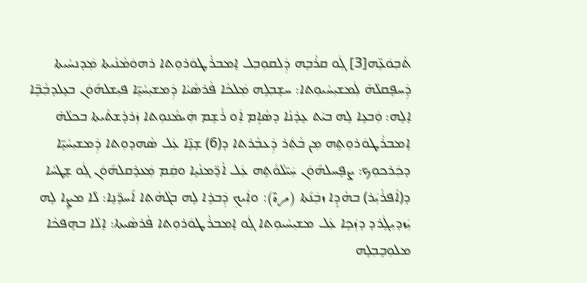ܬܵܒ݂ܘܿܥܹ̈ܗ[3] ܓܲܘ ܩܪܵܒܹܗ ܕܲܠܩܘܼܒ݂ܠ ܐܸܡܒܪܵܛܘܿܪܘܼܬܐ ܪܗܘܿܡܵܢܵܝܬܐ ܡܲܕܢܚܵܝܬܐ ܕܲܚܦܸܩܠܵܗ̇ ܠܲܡܫܝܼܚܵܝܘܼܬܐ: ܚܫܸܒ݂ܠܹܗ ܡܲܠܟܵܐ ܦܵܪܣܵܝܵܐ ܕܲܡܫܝܼܚܵܝܹ̈ܐ ܦܝܼܫܠܗ݇ܘܿܢ ܒܥܸܠܕܒ݂ܵܒܹ̈ܐ ܐܸܠܹܗ: ܘܲܒܥܹܐ ܠܹܗ ܒܝܵܬ ܥܸܕܵܢܵܐ ܕܣܵܐܹܡ ܐܲܘ ܪܵܫܹܡ ܗܲܝܡܵܢܘܼܬܐ ܙܲܪܕܵܫܬܵܝܬܐ ܒܟܠܵܗ̇ ܐܸܡܒܪܵܛܘܿܪܘܼܬܹܗ ܡܼܢ ܒܵܬܲܪ ܕܲܥܒ݂ܵܪܬܐ ܕ(6) ܫܸܢܹ̈ܐ ܥܲܠ ܣܵܗܕܘܼܬܐ ܕܲܡܫܝܼܚܵܝܹ̈ܐ ܕܟܲܪܟܘܼܟ: ܨܦܸܚܠܗ݇ܘܿܢ ܚܲܝ̈ܠܵܘܵܬܹܗ ܥܲܠ ܐܵܪܸ̈ܡܢܵܝܹܐ ܘܩܲܡ ܡܲܥܪܸܩܠܗ݇ܘܿܢ ܓܲܘ ܫܸܛܚܵܐ ܕ(ܐܵܦܪܵܝܲܪ) ܒܗܵܕܹܐ ܙܒܲܢ݇ܬܐ (مرة): ܘܐܲܝܟ݂ ܕܲܒܪܹܐ ܠܹܗ ܒܓܵܗܵܬ݂ܐ ܐ݇ܚܪܹ̈ܢܹܐ: ܠܵܐ ܡܨܹܐ ܠܹܗ ܝܲܙܕܝܼܓ݂ܲܪܕ ܕܙܲܟܹܐ ܥܲܠ ܡܫܝܼܚܵܝܘܼܬܐ ܓܲܘ ܐܸܡܒܪܵܛܘܿܪܘܼܬܐ ܦܵܪܣܵܝܬܐ: ܐܸܠܵܐ ܒܗܸܦܟܵܐ ܡܠܘܼܒܸܒ݂ܠܹܗ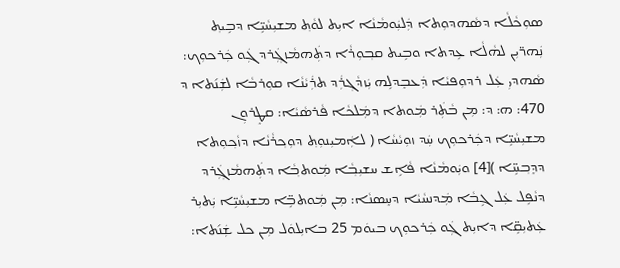ܣܘܼܟܵܠܵܐ ܕܣܵܗܕܘܼܬܐ ܕܲܠܝܲܘܡܵܢܵܐ ܐܝܼܬ ܠܘܵܬ݂ ܡܫܝܼܚܵܝܹ̈ܐ ܕܒܹܝܬ݂ ܢܲܗܪ̈ܝܼܢ ܠܗܵܠܵܐ ܥܹܕܬܐ ܘܒܹܝܬ ܩܒ݂ܘܼܪܵܐ ܕܬܲܗܡܵܙܓ݂ܲܪܕ ܓܲܘ ܟܲܪܟܘܼܟ: ܣܵܗܕܝܼ ܥܲܠ ܪܕܘܼܦܝܵܐ ܕܲܥܒܸܕܠܹܗ ܝܲܙܕܵܓ݂ܪܲܕ ܬܪܲܝܵܢܵܐ ܩܘܼܪܒܵܐ ܠܫܲܢ݇ܬܐ ܕ 470: ܗ: ܕ: ܡܼܢ ܒܵܬܲܪ ܡܲܘܬܐ ܕܡܲܠܟܵܐ ܦܵܪܣܵܝܵܐ: ܩܛܸܪܘܼܢ ܡܫܝܼܚܵܝܹ̈ܐ ܕܟܲܪܟܘܼܟ ܚܲܕ ܙܘܼܝܵܚܵܐ ( ܠܐܲܡܝܼܢܘܼܬ݂ ܕܘܼܟ݂ܪܵܢܵܐ ܕܙܵܟ݂ܘܼܬܐ ܕܕܸܒ݂ܚܹ̈ܐ )[4] ܘܝܲܘܡܵܢܵܐ ܦܵܐܹܫ ܚܫܝܼܒ݂ܵܐ ܡܲܘܬܒ݂ܵܐ ܕܬܲܗܡܵܙܓ݂ܲܪܕ ܕܢܵܦܹܠ ܥܲܠ ܓܹܒܵܐ ܡܲܕܢܚܵܝܵܐ ܕܚܸܣܢܵܐ: ܡܼܢ ܡܲܘܬܒܹ̈ܐ ܡܫܝܼܚܵܝܹ̈ܐ ܝܲܬܝܼܪ ܥܲܬܝܼܩܹ̈ܐ ܕܐܝܼܬ ܓܲܘ ܟܲܪܟܘܼܟ ܒܝܘܿܡ 25 ܒܐܝܼܠܘܿܠ ܡܼܢ ܟܠ ܫܲܢ݇ܬܐ: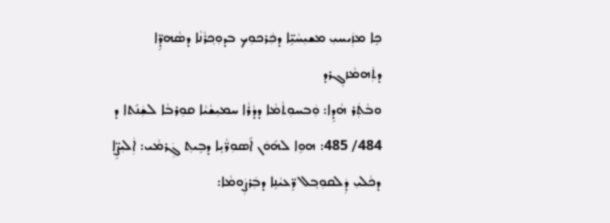ܟܹܐ ܡܙܲܝܚܝܼ ܡܫܝܼܚܵܝܹ̈ܐ ܕܟܲܪܟܘܼܟ ܒܕܘܼܟ݂ܪܵܢܵܐ ܕܣܵܗܕܹ̈ܐ ܕܬܲܗܡܵܙܓ݂ܪܕ
ܘܒܵܬܲܪ ܗܵܕܹܐ: ܘܲܒܚܘܼܬܵܡܵܐ ܕܕܵܪܵܐ ܚܡܝܼܫܵܝܵܐ ܩܘܼܪܒܵܐ ܠܫܲܢ݇ܬܐ ܕ 484/ 485: ܗܘܹܐ ܠܗ݇ܘܿܢ ܐ݇ܣܘܼܪ̈ܵܝܹܐ ܕܒܹܝܬ݂ ܓܲܪܡܵܝ: ܐܲܠܝܼܨܹ̈ܐ ܕܟܵܠܝܼ ܕܲܠܩܘܼܒ݂ܠ ܪܸ̈ܥܝܵܢܹܐ ܕܒܲܪܨܲܘܡܵܐ: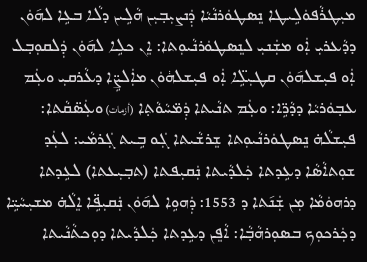ܡܝܼܛܪܵܦܘܿܠܹܝܛܐ ܢܸܣܛܘܿܪܢܵܝܵܐ ܕܲܢܨܝܼܒ݂ܝܼܢ ܗܵܠܹܝܢ ܕܠܵܐ ܒܥܹܐ ܠܗ݇ܘܿܢ ܕܕܵܥܪܝܼ ܐܲܘ ܡܫܲܢܝܼ ܠܢܸܣܛܘܿܪܢܵܝܘܼܬܐ: ܐܸܢ ܟܠܹܐ ܠܗ݇ܘܿܢ ܕܲܠܩܘܼܒ݂ܠ ܐܲܘ ܦܝܼܫܠܗ݇ܘܿܢ ܩܛܝܼܠܹ̈ܐ ܐܲܘ ܦܝܼܫܠܗ݃ܘܿܢ ܡܐܲܠܨܹ̈ܐ ܕܥܵܪܩܝܼ ܘܥܲܡ ܥܒ݂ܘܿܪܝܵܐ ܕܕܵܪܹ̈ܐ: ܘܥܲܡ ܬܢܵܝܬܐ ܕܲܡ̈ܚܵܘܵܬ݂ܐ (أزمات) ܘܥܲܣ̈ܩܵܬܐ: ܦܝܼܫܠܵܗ̇ ܢܸܣܛܘܿܪܢܵܝܘܼܬܐ ܫܸܪܫܵܝܬܐ ܓܲܘ ܒܹܝܬ ܓܲܪܡܵܝ: ܠܥܲܕ ܫܘܼܬܐܵܣܵܐ ܕܥܹܕܬܐ ܟܲܠܕܵܝܬܐ ܢܲܩܝܼܦܬܐ (ܬܒ݂ܝܼܥܬܐ) ܠܥܹܕܬܐ ܕܪܗܘܿܡܵܐ ܡܼܢ ܫܲܢ݇ܬܐ ܕ 1553: ܕܲܗܘܹܐ ܠܗ݇ܘܿܢ ܢܲܩܝܼܦܹ̈ܐ ܐܸܠܵܗ̇ ܡܫܝܼܚܵܝܹ̈ܐ ܕܟܲܪܟܘܼܟ ܒܣܘܼܪܗܵܒ݂ܵܐ: ܐܵܦܸܢ ܕܥܹܕܬܐ ܟܲܠܕܵܝܬܐ ܕܘܼܟܬܵܢܵܝܬܐ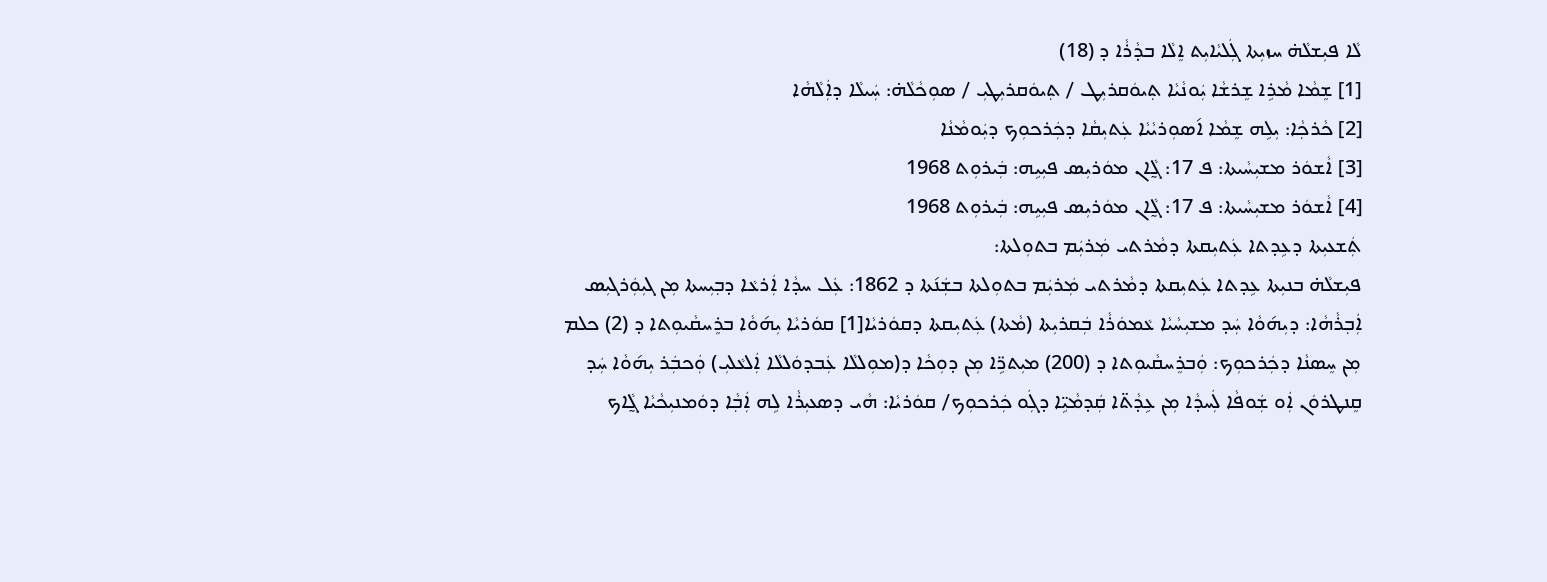ܠܵܐ ܦܝܼܫܠܵܗ̇ ܚܙܝܼܬܐ ܓܲܠܝܵܐܝܼܬ ܐܸܠܵܐ ܒܕܵܪܵܐ ܕ (18)
[1] ܫܸܡܵܐ ܡܵܪܹܐ ܫܸܪܫܵܐ ܝܲܘܢܵܝܵܐ ܬ݂ܝܘܿܩܪܝܼܛ / ܬ݂ܝܘܿܩܪܝܼܛܝܼ / ܣܘܼܟܵܠܵܗ̇: ܚܲܝܠܵܐ ܕܐܲܠܵܗܵܐ
[2] ܟܵܪܟ݂ܵܐ: ܝܼܠܹܗ ܫܸܡܵܐ ܐ݇ܣܘܼܪܝܵܝܵܐ ܥܲܬܝܼܩܵܐ ܕܟܲܪܟܘܼܟ ܕܝܲܘܡܵܢܵܐ
[3] ܐܵܫܘܿܪ ܡܫܝܼܚܵܝܬܐ: ܦ 17: ܓ̰ܵܐܢ ܡܘܿܪܝܼܣ ܦܝܼܝܹܗ: ܒܲܝܪܘܼܬ 1968
[4] ܐܵܫܘܿܪ ܡܫܝܼܚܵܝܬܐ: ܦ 17: ܓ̰ܵܐܢ ܡܘܿܪܝܼܣ ܦܝܼܝܹܗ: ܒܲܝܪܘܼܬ 1968
ܬܲܫܥܝܼܬܐ ܕܥܹܕܬܐ ܥܲܬܝܼܩܬܐ ܕܡܵܪܬܝ ܡܲܪܝܲܡ ܒܬܘܼܠܬܐ:
ܦܝܼܫܠܵܗ̇ ܒܢܝܼܬܐ ܥܹܕܬܐ ܥܲܬܝܼܩܬܐ ܕܡܵܪܬܝ ܡܲܪܝܲܡ ܒܬܘܼܠܬܐ ܒܫܲܢ݇ܬܐ ܕ 1862: ܥܲܠ ܚܕܵܐ ܐܲܪܥܵܐ ܕܒ݂ܝܼܚܬܐ ܡܼܢ ܓܝܼܘܲܪܓܝܼܣ ܐܲܒ݂ܪܵܗܵܐ: ܕܝܼܗ݇ܘܵܐ ܚܲܕ ܡܫܝܼܚܵܝܵܐ ܥܵܡܘܿܪܵܐ ܒܲܩܪܝܼܬܐ (ܡܵܬܐ) ܥܲܬܝܼܩܬܐ ܕܩܘܿܪܝܵܐ[1] ܩܘܿܪܝܵܐ ܝܼܗ݇ܘܵܐ ܒܪܸܚܩܵܝܘܼܬܐ ܕ (2) ܟܠܡ ܡܼܢ ܚܸܣܢܵܐ ܕܟܲܪܟܘܼܟ: ܘܲܒܪܸܚܩܵܝܘܼܬܐ ܕ (200) ܡܝܼܬܪܹ̈ܐ ܡܼܢ ܕܘܼܟܵܐ ܕ(ܡܘܼܠܠܵܐ ܥܲܒܕܘܿܠܠܵܐ ܐܲܠܥܵܠܝܼ) ܘܲܟܒܲܪ ܝܼܗ݇ܘܵܐ ܚܲܕ ܩܸܢܛܪܘܿܢ ܐܲܘ ܫܲܘܦܵܐ ܠܲܚܕܵܐ ܡܼܢ ܥܹܕܵܬ̈ܐ ܩܲܕܡܵܝܹ̈ܐ ܕܓܲܘ ܟܲܪܟܘܼܟ/ ܩܘܿܪܝܵܐ: ܗܵܝ ܕܣܥܝܼܪܵܐ ܠܹܗ ܐܲܒ݂ܵܐ ܕܘܿܡܢܝܼܟܵܝܵܐ ܓ̰ܵܐܟ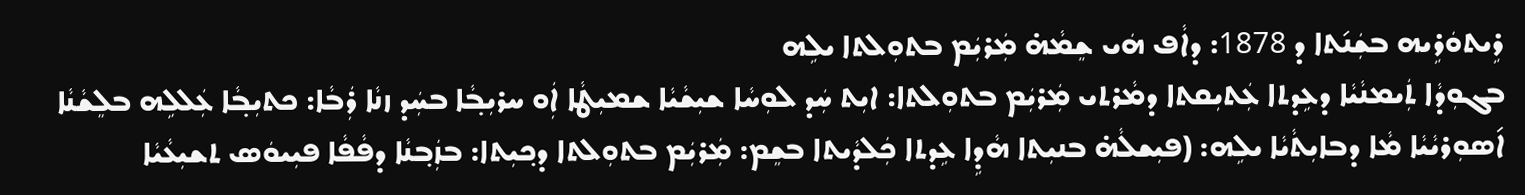ܪܹܝܬܘܿܪܹܝܗ ܒܫܲܢ݇ܬܐ ܕ 1878: ܕܐܵܦ ܗܿܝ ܫܸܡܵܗ̇ ܡܲܪܝܲܡ ܒܬܘܼܠܬܐ ܝܠܹܗ
ܒܓܘܼܕܵܐ ܬܲܝܡܢܵܝܵܐ ܕܥܹܕܬܐ ܥܲܬܝܼܩܬܐ ܕܡܵܪܬܝ ܡܲܪܝܲܡ ܒܬܘܼܠܬܐ: ܐܝܼܬ ܚܲܕ ܠܘܼܚܵܐ ܫܝܼܫܵܝܵܐ ܫܡܝܼܛܵܐ ܐܲܘ ܚܪܝܼܒ݂ܵܐ ܒܚܲܕ ܙܢܵܐ ܪܲܒܵܐ: ܟܬܝܼܒ݂ܵܐ ܥܲܠܠܹܗ ܒܠܸܫܵܢܵܐ ܐ݇ܣܘܼܪܝܵܝܵܐ ܡܵܐ ܕܒܐܝܼܬܵܝܵܐ ܝܠܹܗ: (ܦܝܼܫܠܵܗ̇ ܒܢܝܼܬܐ ܗܵܕܹܐ ܥܹܕܬܐ ܟܲܠܕܵܝܬܐ ܒܫܸܡ: ܡܲܪܝܲܡ ܒܬܘܼܠܬܐ ܕܟ݂ܝܼܬܐ: ܒܙܲܒ݂ܢܵܐ ܕܦܵܦܵܐ ܦܝܼܝܘܿܣ ܬܫܝܼܥܵܝܵܐ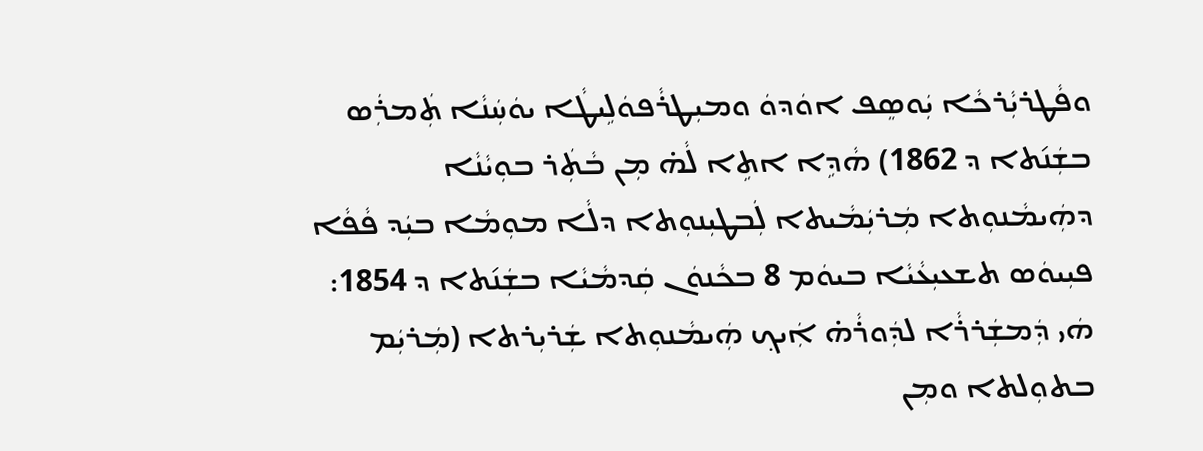ܘܦܵܛܪܝܼܵܪܟܵܐ ܝܲܘܣܸܦ ܐܘܿܕܘܿ ܘܡܝܼܛܪܵܦܘܿܠܹܝܛܵܐ ܝܘܿܚܲܢܵܐ ܬܲܡܪܲܣ ܒܫܲܢ݇ܬܐ ܕ 1862) ܗܵܕܹܐ ܐܬܹܐ ܠܵܗ̇ ܡܼܢ ܒܵܬܲܪ ܒܘܼܝܵܢܵܐ ܕܗܲܝܡܵܢܘܼܬܐ ܡܲܪܝܲܡܵܝܬܐ ܠܲܒܛܝܼܢܘܼܬܐ ܕܠܵܐ ܡܘܼܡܵܐ ܒܝܲܕ ܦܵܦܵܐ ܦܝܼܝܘܿܣ ܬܫܥܝܼܥܵܝܵܐ ܒܝܘܿܡ 8 ܒܟܵܢܘܿܢ ܩܲܕܡܵܝܵܐ ܒܫܲܢ݇ܬܐ ܕ 1854: ܗܿܝ ܕܲܡܫܲܪܪܵܐ ܠܕܲܘܪܵܗ̇ ܐܲܝܟ݂ ܗܲܝܡܵܢܘܼܬܐ ܫܲܪܝܼܪܬܐ (ܡܲܪܝܲܡ ܒܬܘܼܠܬܐ ܘܡܼܢ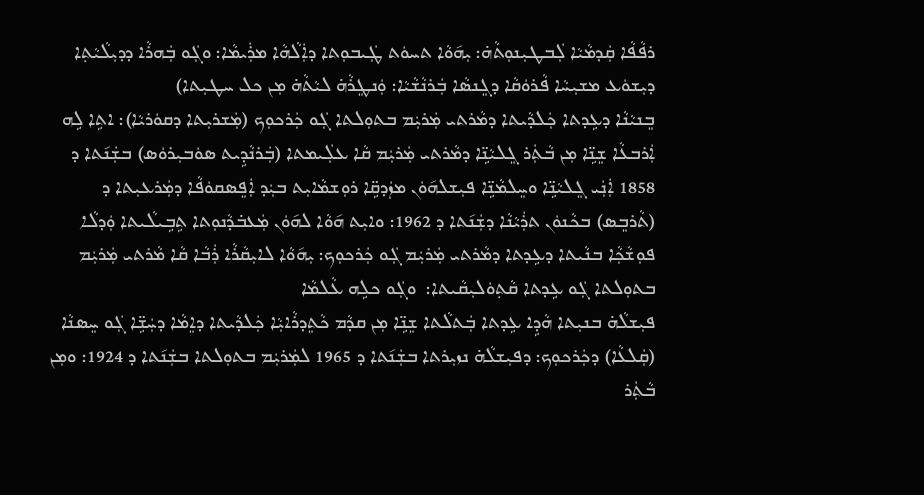ܪܦܵܦܵܐ ܩܲܕܡܵܝܵܐ ܠܲܒܛܝܼܢܘܼܬܵܗ̇: ܝܼܗ݇ܘܵܐ ܬܚܘܿܬ ܛܲܝܒܘܼܬܐ ܕܐܲܠܵܗܵܐ ܡܪܲܝܡܵܐ: ܘܓܲܘ ܒܲܗܪܵܐ ܕܕܝܼܠܵܝܵܬ݂ܐ ܕܝܼܫܘܿܥ ܡܫܝܼܚܵܐ ܦܵܪܘܿܩܵܐ ܕܓܸܢܣܵܐ ܒܲܪܢܵܫܵܝܵܐ: ܘܲܢܛܸܪܵܗ̇ ܠܝܵܬܵܗ̇ ܡܼܢ ܟܠ ܚܛܝܼܬܐ)
ܒܸܢܝܵܢܵܐ ܕܥܹܕܬܐ ܟܲܠܕܵܝܬܐ ܕܡܵܪܬܝ ܡܲܪܝܲܡ ܒܬܘܼܠܬܐ ܓܲܘ ܟܲܪܟܘܼܟ (ܡܲܫܪܝܼܬܐ ܕܩܘܿܪܝܵܐ): ܐܬܹܐ ܠܹܗ ܐܲܪܒܥܵܐ ܫܸܢܹ̈ܐ ܡܼܢ ܒܵܬܲܪ ܓܸܠܝܵܢܹ̈ܐ ܕܡܵܪܬܝ ܡܲܪܝܲܡ ܩܵܐ ܥܠܲܝܡܬܐ (ܒܲܪܢܵܕܹܝܬ ܣܘܿܒܝܼܪܘܿܣ) ܒܫܲܢ݇ܬܐ ܕ 1858 ܐܲܢܲܝ ܓܸܠܝܵܢܹ̈ܐ ܘܚܸܠܡܵܢܹ̈ܐ ܦܝܼܫܠܗ݇ܘܿܢ ܡܙܲܕܩܹ̈ܐ ܪܘܼܫܡܵܐܝܼܬ ܒܝܲܕ ܐܲܦܸܣܩܘܿܦܵܐ ܕܡܲܪܥܝܼܬܐ ܕ (ܬܵܪܒܸܣ) ܒܟܵܢܘܿܢ ܬܪܲܝܵܢܵܐ ܕܫܲܢ݇ܬܐ ܕ 1962: ܘܐܝܼܬ ܗ݇ܘܵܐ ܠܗ݇ܘܿܢ ܡܲܥܒ̇ܕܵܢܘܼܬܐ ܬܹܒܹܝܠܵܝܬܐ ܘܲܕܠܵܐ ܦܘܼܫܵܟ݂ܵܐ ܒܢܵܝܬܐ ܕܥܹܕܬܐ ܕܡܵܪܬܝ ܡܲܪܝܲܡ ܓܲܘ ܟܲܪܟܘܼܟ: ܝܼܗ݇ܘܵܐ ܠܐܝܼܩܵܪܵܐ ܪܲܒܵܐ ܩܵܐ ܡܵܪܬܝ ܡܲܪܝܲܡ ܒܬܘܼܠܬܐ ܓܲܘ ܥܹܕܬܐ ܩܵܬ݂ܘܿܠܝܼܩܵܝܬܐ:  ܘܓܲܘ ܟܠܹܗ ܥܵܠܡܵܐ
ܦܝܼܫܠܵܗ̇ ܒܢܝܼܬܐ ܗܵܕܹܐ ܥܹܕܬܐ ܒܲܬܠܵܬܐ ܫܸܢܹ̈ܐ ܡܼܢ ܩܕܵܡ ܟܵܬܸܕܪܵܐܝܼܵܐ ܟܲܠܕܵܝܬܐ ܕܐܸܡܵܐ ܕܚܲܫܹ̈ܐ ܓܲܘ ܚܸܣܢܵܐ (ܩܲܠܥܵܐ) ܕܟܲܪܟܘܼܟ: ܕܦܝܼܫܠܵܗ̇ ܢܙܝܼܪܬܐ ܒܫܲܢ݇ܬܐ ܕ 1965 ܠܡܲܪܝܲܡ ܒܬܘܼܠܬܐ ܒܫܲܢ݇ܬܐ ܕ 1924: ܘܡܼܢ ܒܵܬܲܪ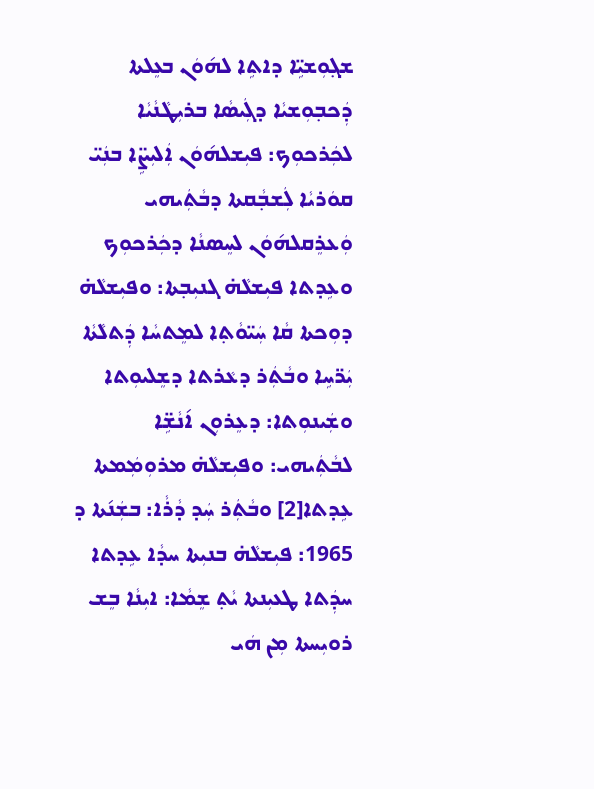ܫܓ݂ܘܼܫܝܹ̈ܐ ܕܐܬܹܐ ܠܗ݇ܘܿܢ ܒܥܸܠܬܐ ܕܲܟܒ݂ܘܼܫܝܵܐ ܕܓܲܝܣܵܐ ܒܪܝܼܛܵܢܵܝܵܐ ܠܟܲܪܟܘܼܟ: ܦܝܼܫܠܗ݇ܘܿܢ ܐܲܠܝܼܨܹ̈ܐ ܒܢܲܝ̈ ܩܘܿܪܝܵܐ ܠܲܫܒ݂ܵܩܬܐ ܕܒܵܬܲܝܗܝ ܘܲܥܪܸܩܠܗ݇ܘܿܢ ܠܚܸܣܢܵܐ ܕܟܲܪܟܘܼܟ ܘܥܹܕܬܐ ܦܝܼܫܠܵܗ̇ ܓܢܝܼܒ݂ܬܐ: ܘܦܝܼܫܠܵܗ̇ ܕܘܼܟܬܐ ܩܵܐ ܚܲܝ̈ܘܵܬ݂ܐ ܠܡܸܬܚܵܐ ܕܲܬܠܵܬܵܐ ܝܲܪ̈ܚܹܐ ܘܒܵܬܲܪ ܕܥܵܪܬܐ ܕܫܸܠܝܘܼܬܐ ܘܫܲܝܢܘܼܬܐ: ܕܥܸܪܘܼܢ ܐ݇ܢܵܫܹ̈ܐ ܠܒܵܬܲܝܗܝ: ܘܦܝܼܫܠܵܗ̇ ܡܪܘܼܡܲܡܬܐ ܥܹܕܬܐ[2] ܘܒܵܬܲܪ ܚܲܕ ܕܵܪܵܐ: ܒܫܲܢ݇ܬܐ ܕ 1965: ܦܝܼܫܠܵܗ̇ ܒܢܝܼܬܐ ܚܕܵܐ ܥܹܕܬܐ ܚܕܲܬܐ ܛܥܝܼܢܬܐ ܝܵܬ݂ ܫܸܡܵܐ: ܐܝܼܢܵܐ ܒܸܫ ܪܘܝܼܚܬܐ ܡܼܢ ܗܿܝ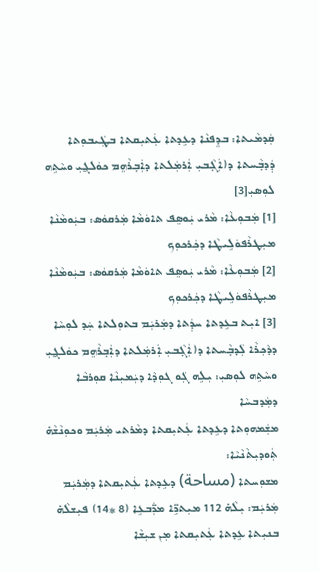ܩܲܕܡܵܝܬܐ: ܒܕܸܦܢܵܐ ܕܥܹܕܬܐ ܥܲܬܝܼܩܬܐ ܒܛܲܝܒܘܼܬܐ ܕܲܕܒ݂ܵܚܬܐ ܕ(ܐܲܓ݂ܵܒܝܼ ܐܲܪܡܲܠܬܐ ܕܐܲܒ݂ܪܵܗܸܡ ܟܘܿܠܓ̰ܝܼ ܘܚܵܬܹܗ ܠܘܼܣܝܼ[3]
[1] ܡܲܒܘܼܥܵܐ: ܡܵܪܝ ܝܲܘܣܸܦ ܬܐܘܿܡܵܐ ܡܲܪܩܘܿܣ: ܒܝܲܘܡܵܢܵܐ ܡܝܼܛܪܵܦܘܿܠܹܝܛܵܐ ܕܟܲܪܟܘܼܟ
[2] ܡܲܒܘܼܥܵܐ: ܡܵܪܝ ܝܲܘܣܸܦ ܬܐܘܿܡܵܐ ܡܲܪܩܘܿܣ: ܒܝܲܘܡܵܢܵܐ ܡܝܼܛܪܵܦܘܿܠܹܝܛܵܐ ܕܟܲܪܟܘܼܟ
[3] ܐܝܼܬ ܒܥܹܕܬܐ ܚܕܲܬܐ ܕܡܲܪܝܲܡ ܒܬܘܼܠܬܐ ܚܲܕ ܠܘܼܚܵܐ ܕܕܵܟ݂ܪܵܐ ܠܲܕܒ݂ܵܚܬܐ ܕ(ܐܲܓ݂ܵܒܝܼ ܐܲܪܡܲܠܬܐ ܕܐܲܒ݂ܪܵܗܸܡ ܟܘܿܠܓ̰ܝܼ ܘܚܵܬܹܗ ܠܘܼܣܝܼ: ܝܼܠܹܗ ܓܲܘ ܓܘܼܕܵܐ ܕܝܲܡܝܼܢܵܐ ܩܘܼܪܒܵܐ ܕܡܲܕܒܚܵܐ
ܡܫܲܡܗܘܼܬܐ ܕܥܹܕܬܐ ܥܲܬܝܼܩܬܐ ܕܡܵܪܬܝ ܡܲܪܝܲܡ ܘܟܘܼܢܵܫܵܗ̇ ܬܲܘܕܝܼܬܵܢܵܝܵܐ:
ܡܫܘܼܚܬܐ (مساحة) ܕܥܹܕܬܐ ܥܲܬܝܼܩܬܐ ܕܡܲܪܝܲܡ ܡܲܪܝܲܡ: ܝܼܠܵܗ̇ 112 ܡܝܼܬܪܹ̈ܐ ܡܪ̈ܲܒܥܹܐ (8 *14) ܦܝܼܫܠܵܗ̇ ܒܢܝܼܬܐ ܥܹܕܬܐ ܥܲܬܝܼܩܬܐ ܡܼܢ ܫܝܼܫܵܐ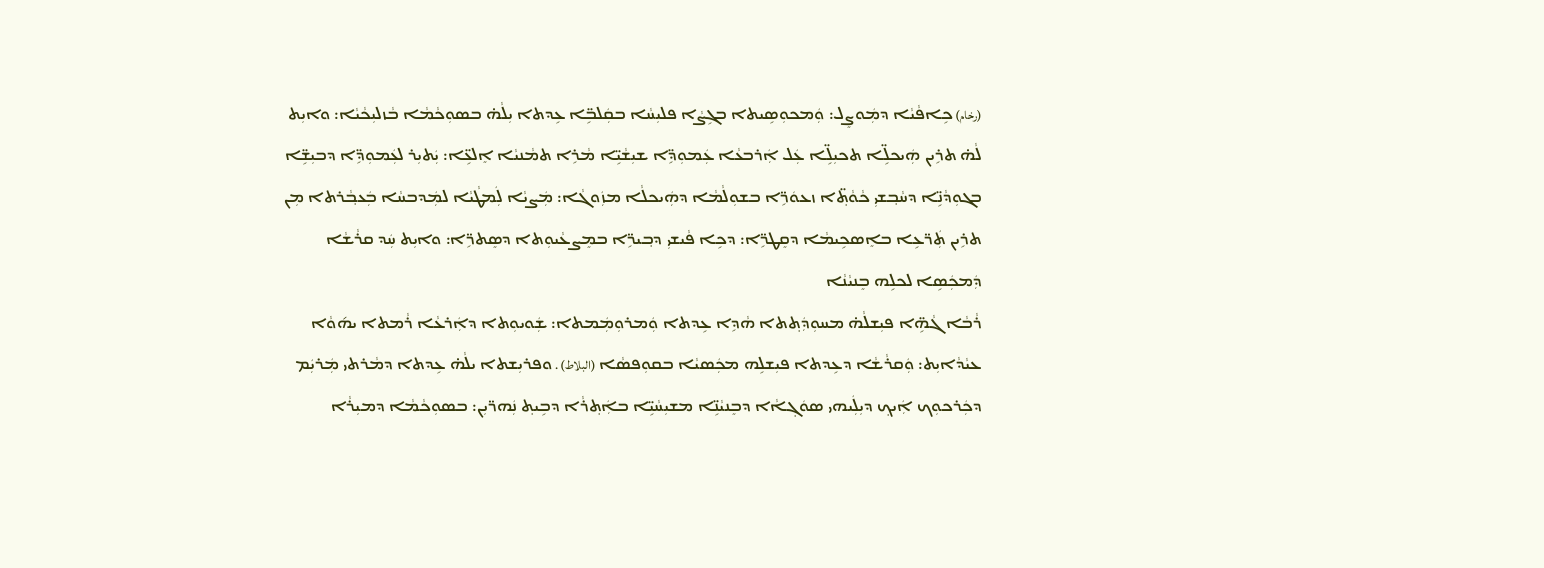(رخام) ܟܹܐܦܵܝܵܐ ܕܡܲܘܨܸܠ: ܘܲܡܟܘܼܣܹܝܬܐ ܒܓܹܨܵܐ ܦܠܝܼܚܵܐ ܒܩܲܠܒܹ̈ܐ ܥܹܕܬܐ ܝܼܠܵܗ̇ ܒܣܘܼܟܵܡܵܐ ܒܵܙܠܝܼܟܵܝܵܐ: ܘܐܝܼܬ ܠܵܗ̇ ܬܪܹܝܢ ܗܲܝܟܠܹ̈ܐ ܬܟܝܼܠܹ̈ܐ ܥܲܠ ܐܲܪܒܥܵܐ ܥܲܡܘܼܕܹ̈ܐ ܫܝܼܫܵܝܹ̈ܐ ܡܵܪܹܐ ܬܡܵܢܝܵܐ ܐܸܠܥܹ̈ܐ: ܝܲܬܝܼܪ ܠܥܲܡܘܼܕܹ̈ܐ ܕܒܝܼܫܹ̈ܐ ܒܓܘܼܕܵܢܹ̈ܐ ܕܚܵܒ݂ܫܝܼ ܟܵܘܵܬ݂̈ܐ ܙܥܘܿܪܹ̈ܐ ܒܫܘܼܠܵܡܵܐ ܕܗܲܝܟܠܵܐ ܡܙܲܘܓܵܐ: ܡܲܨܝܵܐ ܠܲܡܛܵܝܵܐ ܠܡܲܕܒܚܵܐ ܒܲܥܒ݂ܵܪܬܐ ܡܼܢ ܬܪܹܝܢ ܬܲܪ̈ܥܹܐ ܒܐܸܣܟܹܝܡܵܐ ܕܩܸܛܪܹ̈ܐ: ܕܟܹܐ ܦܵܝܫܝܼ ܕܒ݂ܝܪܹ̈ܐ ܒܡܸܨܥܵܝܘܼܬܐ ܕܣܸܬܪܹ̈ܐ: ܘܐܝܼܬ ܚܲܕ ܩܪܵܫܵܐ ܕܲܡܟܲܣܹܐ ܠܟܠܹܗ ܒܸܢܝܵܢܵܐ
ܪܵܒܵܐ ܓܵܗܹ̈ܐ ܦܝܼܫܠܵܗ̇ ܡܚܘܼܕܲܬ݂ܬܐ ܗܵܕܹܐ ܥܹܕܬܐ ܘܲܡܪܘܼܡܲܡܬܐ: ܫܲܘܝܘܼܬܐ ܕܐܲܪܥܵܐ ܪܵܡܬܐ ܝܗ݇ܘܵܐ ܥܝܵܕܵܐܝܼܬ: ܘܲܩܪܵܫܵܐ ܕܥܹܕܬܐ ܦܝܼܫܠܹܗ ܡܟܲܣܝܵܐ ܒܩܘܼܦܣܵܐ (البلاط) . ܘܦܪܝܼܫܬܐ ܝܠܵܗ̇ ܥܹܕܬܐ ܕܡܵܪܬܝ ܡܲܪܝܲܡ ܕܟܲܪܟܘܼܟ ܐܲܝܟ݂ ܕܝܼܠܲܝܗܝ ܣܘܿܓ݂ܐܵܐ ܕܒܸܢܝܵܢܹ̈ܐ ܡܫܝܼܚܵܝܹ̈ܐ ܒܐܲܬ݂ܪܵܐ ܕܒܹܝܬ݂ ܢܲܗܪ̈ܝܼܢ: ܒܣܘܼܟܵܡܵܐ ܕܡܝܼܪܵܐ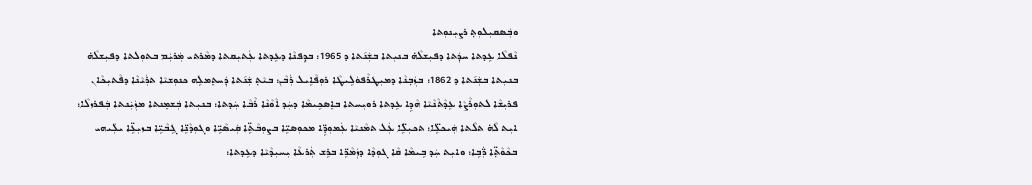ܘܒܲܣܩܝܼܠܘܼܬ݂ ܪܨܝܼܢܘܼܬܐ
ܢܵܦܠܵܐ ܥܹܕܬܐ ܚܕܲܬܐ ܕܦܝܼܫܠܵܗ̇ ܒܢܝܼܬܐ ܒܫܲܢ݇ܬܐ ܕ 1965: ܒܕܸܦܢܵܐ ܕܥܹܕܬܐ ܥܲܬܝܼܩܬܐ ܕܡܵܪܬܝ ܡܲܪܝܲܡ ܒܬܘܼܠܬܐ ܕܦܝܼܫܠܵܗ̇ ܒܢܝܼܬܐ ܒܫܲܢ݇ܬܐ ܕ 1862: ܒܙܲܒ݂ܢܵܐ ܕܡܝܼܛܪܵܦܘܿܠܹܝܛܵܐ ܪܘܼܦܵܐܹܝܠ ܪܲܒܵܢ: ܒܝܵܬ݂ ܫܲܢ݇ܬܐ ܕܲܚܬܸܡܠܹܗ ܟܢܘܼܫܝܵܐ ܬܪܲܝܵܢܵܐ ܕܦܵܬܝܼܟܵܐܢ ܦܪܝܼܫܵܐ ܠܬܘܼܪܵܨܵܐ ܥܹܕܵܬܵܢܵܝܵܐ ܗܵܕܹܐ ܥܹܕܬܐ ܪܘܝܼܚܬܐ ܒܐܸܣܟܹܝܡܵܐ ܕܚܲܕ ܐܵܘܵܢܵܐ ܪܵܒܵܐ ܚܲܕܬܐ: ܒܢܝܼܬܐ ܒܲܫܡܸܢܬܐ ܡܙܲܝܲܢܬܐ ܒܲܦܪܙܠܵܐ: ܐܝܼܬ ܠܵܗ̇ ܬܠܵܬܐ ܗܲܝܟܠܹ̈ܐ: ܬܟܝܼܠܹ̈ܐ ܥܲܠ ܬܡܵܢܝܵܐ ܥܲܡܘܼܕܹ̈ܐ ܡܟܘܼܣܝܹ̈ܐ ܒܨܘܼܒܵܬܹ̈ܐ ܩܲܝܣܵܝܹ̈ܐ ܘܓܘܼܕܵܢܹ̈ܐ ܓܹܒܵܝܹ̈ܐ ܒܙܝܼܥܹ̈ܐ ܝܠܲܝܗܝ ܒܟܵܘܵܬ݂̈ܐ ܪ̈ܲܒܹܐ: ܘܐܝܼܬ ܚܲܕ ܒܹܝܡܵܐ ܩܵܐ ܓܘܼܕܵܐ ܕܙܲܡܵܪܹ̈ܐ ܒܪܹܫ ܬܲܪܥܵܐ ܝܼܚܝܼܕܵܝܵܐ ܕܥܹܕܬܐ: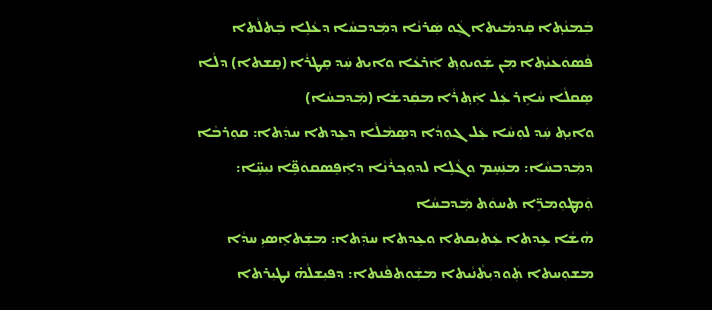ܒܲܡܢܵܬ݂ܐ ܩܲܕܡܵܝܬܐ ܓܲܘ ܣܲܪܢܵܐ ܕܡܲܕܒܚܵܐ ܕܥܵܠܹܐ ܒܲܬܠܵܬܐ ܦܵܣܘܿܥܝܵܬ݂ܐ ܡܼܢ ܫܲܘܝܘܼܬ݂ ܐܲܪܥܵܐ ܘܐܝܼܬ ܚܲܕ ܩܸܛܪܵܐ (ܩܸܫܬܐ) ܕܠܵܐ ܣܸܩܠܵܐ ܚܵܐܹܪ ܥܲܠ ܐܲܬ݂ܪܵܐ ܡܩܲܕܫܵܐ (ܡܲܕܒܚܵܐ)
ܘܐܝܼܬ݂ ܚܲܕ ܠܘܼܚܵܐ ܥܲܠ ܓܘܼܕܵܐ ܕܣܸܡܵܠܵܐ ܕܥܹܕܬܐ ܚܕܲܬܐ: ܩܘܼܪܒܵܐ ܕܡܲܕܒܚܵܐ: ܡܢܲܚܸܡ ܘܓܵܠܹܐ ܠܕܘܼܟ݂ܪܵܢܵܐ ܕܐܲܦܸܣܩܘܿܦܹ̈ܐ ܢܝܼܚܹ̈ܐ: ܘܲܡܛܘܼܡܪܹ̈ܐ ܬܚܘܿܬ ܡܲܕܒܚܵܐ
ܗܵܫܵܐ ܥܹܕܬܐ ܥܲܬܝܼܩܬܐ ܘܥܹܕܬܐ ܚܕܲܬܐ: ܡܫܲܬܐܸܣܝܼ ܚܕܵܐ ܡܫܘܼܚܬܐ ܬܲܘܕܝܼܬܵܢܵܝܬܐ ܡܫܲܘܬܦܵܢܬܐ: ܕܦܝܼܫܠܵܗ̇ ܢܛܝܼܪܬܐ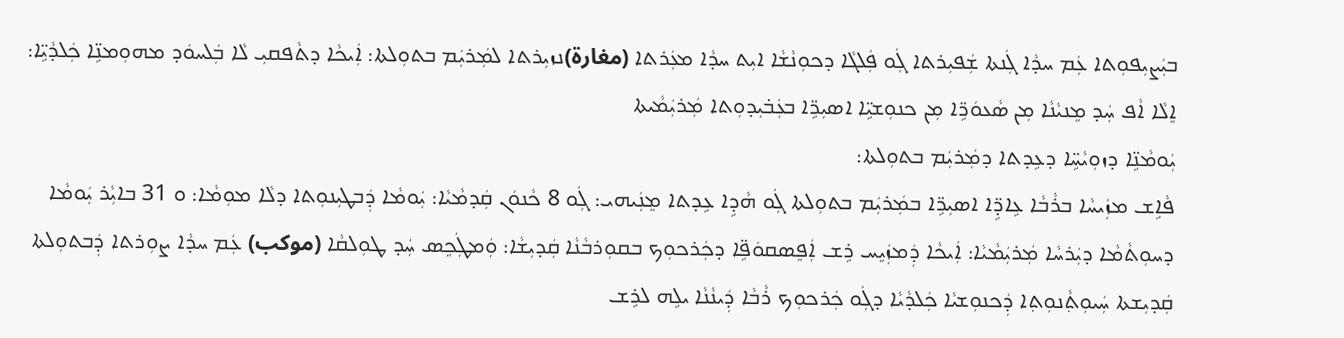ܒܝܲܨܝܼܦܘܼܬܐ ܥܲܡ ܚܕܵܐ ܓܲܢܬܐ ܫܲܦܝܼܪܬܐ ܓܲܘ ܦܲܠܓܵܐ ܕܟܘܼܢܵܫܵܐ ܐܝܼܬ ܚܕܵܐ ܡܥܲܪܬܐ (مغارة)ܢܙܝܼܪܬܐ ܠܡܲܪܝܲܡ ܒܬܘܼܠܬܐ: ܐܲܝܟܵܐ ܕܬܵܦܩܝܼ ܠܵܐ ܒܲܠܚܘܿܕ ܡܗܘܼܡܢܹ̈ܐ ܟܲܠܕܵܝܹ̈ܐ: ܐܸܠܵܐ ܐܵܦ ܚܲܕ ܡܸܢܝܵܢܵܐ ܡܼܢ ܣܵܥܘܿܪܹ̈ܐ ܡܼܢ ܟܢܘܼܫܝܹ̈ܐ ܐܣܝܼܪܹ̈ܐ ܒܥܲܒ̇ܝܼܕܘܼܬܐ ܡܲܪܝܲܡܵܝܬܐ
ܝܲܘܡܵܢܹ̈ܐ ܕܙܘܼܝܵܚܹ̈ܐ ܕܥܹܕܬܐ ܕܡܲܪܝܲܡ ܒܬܘܼܠܬܐ:
ܦܵܐܹܫ ܡܙܲܝܚܵܐ ܒܪܵܒܵܐ ܥܹܐܕܹ̈ܐ ܐܣܝܼܪܹ̈ܐ ܒܡܲܪܝܲܡ ܒܬܘܼܠܬܐ ܓܲܘ ܗܵܕܹܐ ܥܹܕܬܐ ܡܸܢܲܝܗܝ: ܓܲܘ 8 ܟܵܢܘܿܢ ܩܲܕܡܵܝܵܐ: ܝܲܘܡܵܐ ܕܲܒܛܝܼܢܘܼܬܐ ܕܠܵܐ ܡܘܼܡܵܐ: ܘ 31 ܒܐܝܼܵܪ ܝܲܘܡܵܐ ܕܚܘܼܬܵܡܵܐ ܕܝܲܪܚܵܐ ܡܲܪܝܲܡܵܝܵܐ: ܐܲܝܟܵܐ ܕܲܡܙܲܝܸܚ ܪܹܫ ܐܲܦܸܣܩܘܿܦܹ̈ܐ ܕܟܲܪܟܘܼܟ ܒܩܘܼܪܒܵܢܵܐ ܩܲܕܝܼܫܵܐ: ܘܲܡܛܲܟܸܣ ܚܲܕ ܛܘܼܠܩܵܐ (موكب) ܥܲܡ ܚܕܵܐ ܨܘܼܪܬܐ ܕܲܒܬܘܼܠܬܐ ܩܲܕܝܼܫܬܐ ܚܲܝܘܼܬ݂ܵܢܘܼܬ݂ܐ ܕܲܟܢܘܼܫܝܵܐ ܟܲܠܕܵܝܵܐ ܕܓܲܘ ܟܲܪܟܘܼܟ ܪܵܒܵܐ ܕܲܝܢܵܢܵܐ ܝܠܹܗ ܠܪܹܫ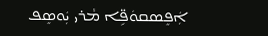ܐܲܦܸܣܩܘܿܦܹ̈ܐ ܡܵܪܝ ܝܲܘܣܸܦ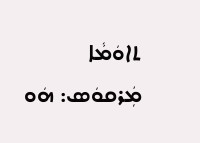ܬܐܘܿܡܵܐ ܡܲܪܩܘܿܣ: ܗܿܘ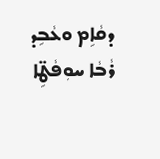ܕܩܵܐܹܡ ܘܥܵܒܹܕ ܪܵܒܵܐ ܚܘܼܦܵܛܹ̈ܐ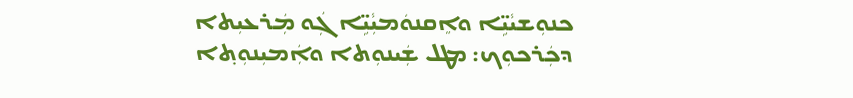ܟܢܘܼܫܝܵܝܹ̈ܐ ܘܐܸܩܢܘܿܡܝܼܵܝܹ̈ܐ ܓܲܘ ܡܲܪܥܝܼܬܐ ܕܟܲܪܟܘܼܟ: ܡܛܠ ܫܲܝܢܘܼܬܐ ܘܐܲܡܝܼܢܘܼܬ݂ܐ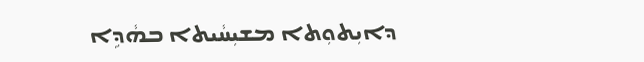ܕܐܝܼܬܘܼܬܐ ܡܫܝܼܚܵܝܬܐ ܒܗܵܕܹܐ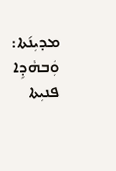ܡܕܝܼܢ݇ܬܐ: ܘܲܒܗܵܕܹܐ ܦܢܝܼܬܐ